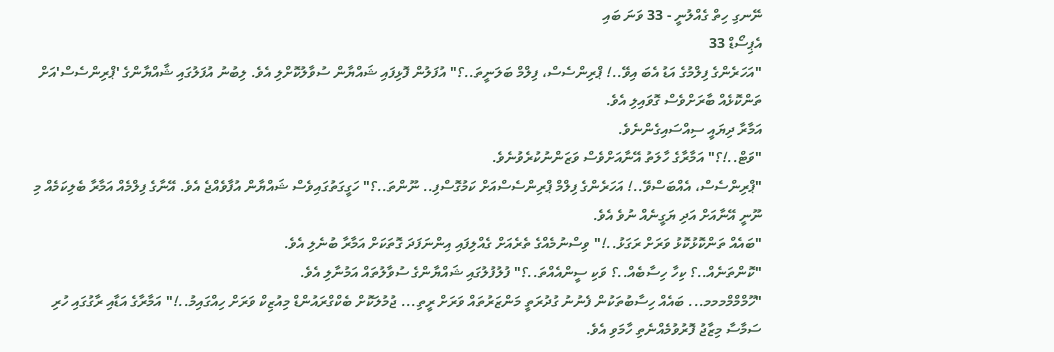ނޭނގި ހިތް ގެއްލުނީ - 33 ވަނަ ބައި
އެޕިސޯޑް 33
"އަހަރެންގެ ފިލްމުގެ އަޑު އެބަ އިވޭ..! ޕްރިންސެސް، ފިލްމް ބަލަނީތަ..؟" އުފަލުން ފޮޅިފައި ޝައްޔާން ސުވާލުކޮށްލި އެވެ. ލިބުނު އުފަލުގައި ޝާއްޔާންގެ 'ޕްރިންސެސް'އަށް ތަންކޮޅެއް ބާރަށްވެސް ގޮވައިލި އެވެ.
އަމާރާ ދިޔައީ ސިއްސައިގެންނެވެ.
"ވަޓް..!؟" އަމާރާގެ ހާލަތު އޭނާއަށްވެސް ވަޒަންނުކުރެވުނެވެ.
"ޕްރިންސެސް، އެއްބަސްވޭ..! އަހަރެންގެ ފިލްމް ޕްރިންސެސްއަށް ކަމުގޮސްފި.. ނޫންތަ..؟" ހަގީގަތުގައިވެސް ޝައްޔާން އުފާވެއްޖެ އެވެ. އޭނާގެ ފިލްމެއް އަމާރާ ބެލިކަމެއް މި ނޫނީ އޭނާއަށް އަދި ޔަގީނެއް ނުވެ އެވެ.
"ބައެއް ތަންކޮޅުކޮޅު ވަރަށް ރަގަޅު..!" ވިސްނުމެއްގެ ތެރެއަށް ގެއްލިފައި އިންނަފަދަ ގޮތަކަށް އަމާރާ ބުނެލި އެވެ.
"ކޮންތަނެއް..؟ ކިހާ ހިސާބެއް..؟ ވަކި ސީންއެއްތަ..؟" ފުލުފުލުގައި ޝައްޔާންގެ ސުވާލުތައް އަމުނާލި އެވެ.
"ހޫމްމްމްމމމ... ބައެއް ހިސާބުތަކުން ފެނުނު ގުދުރަތީ މަންޒަރުތައް ވަރަށް ރީތި... ޖުމުލަކޮށް ބެކްގްރައުންޑް މިއުޒިކް ވަރަށް ހިއްގައިމު..!" އަމާރާގެ އަޑާއި ރާގުގައި ހުރި ސަމާސާ މިޒާޖު ފޮރުވުމެއްނެތި ހާމަވި އެވެ.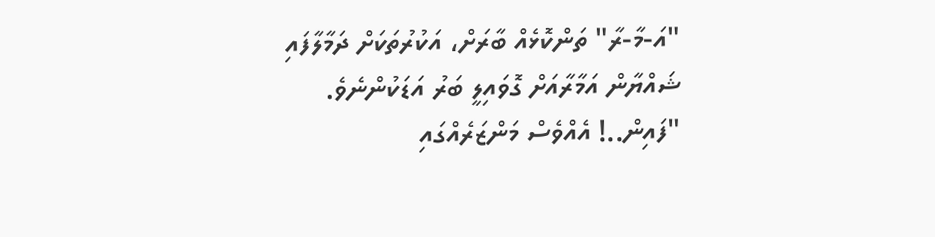"އަ-މާ-ރާ" ތަންކޮޅެއް ބާރަށް، އަކުރުތަކަށް ދަމާލާފައި ޝައްޔާން އަމާރާއަށް ގޮވައިލީ ބަރު އަޑަކުންނެވެ.
"ފައިން..! އެއްވެސް މަންޒަރެއްގައި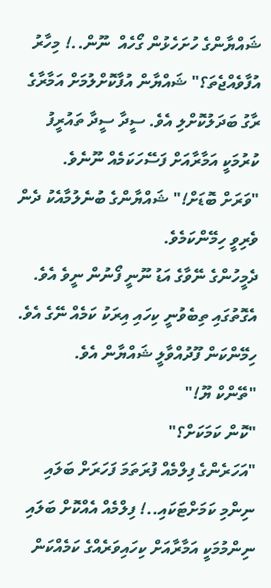ޝައްޔާންގެ ހުށަހެޅުން ގޯހެއް  ނޫން..! މިހާރު އުފާވެއްޖެތަ؟" ޝައްޔާން އުފާކޮށްލުމަށް އަމާރާގެ ރާގު ބަދަލުކޮށްލި އެވެ. ސީދާ ސީދާ ތައުރީފު ކުރުމަކީ އަމާރާއަށް ފަސޭހަކަމެއް ނޫނެވެ.
"ވަރަށް ބޮޑަށް!" ޝައްޔާންގެ ބުނެލުމާއެކު ދެން ވެރިވީ ހިމޭންކަމެވެ.
ދެމީހުންގެ ނޭވާގެ އަޑު ނޫނީ ފޯނުން ނީވެ އެވެ. އެގޮތުގައި ތިބެވުނީ ކިހައި އިރަކު ކަމެއް ނޭގެ އެވެ. ހިމޭންކަން ފޫދުއްވާލީ ޝައްޔާން އެވެ.
"ތޭންކް ޔޫ!"
"ކޮން ކަމަކަށް؟"
"އަހަރެންގެ ފިލްމެއް ފުރަތަމަ ފަހަރަށް ބަލައި ނިންމި ކަމަށްޓަކައި..! ފިލްމެއް އެއްކޮށް ބަލައި ނިންމުމަކީ އަމާރާއަށް ކިހައިވަރެއްގެ ކަމެއްކަން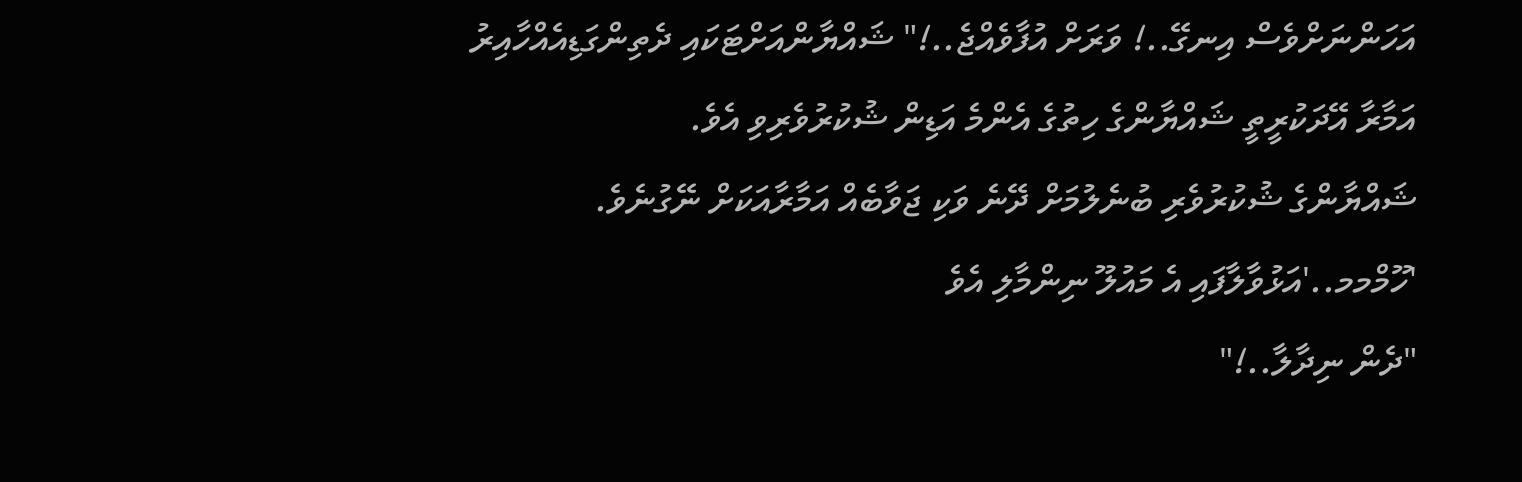އަހަންނަށްވެސް އިނގޭ..! ވަރަށް އުފާވެއްޖެ..!" ޝައްޔާންއަށްޓަކައި ދެތިންގަޑިއެއްހާއިރު އަމާރާ އޭދަކުރީތީ ޝައްޔާންގެ ހިތުގެ އެންމެ އަޑިން ޝުކުރުވެރިވި އެވެ.
ޝައްޔާންގެ ޝުކުރުވެރި ބުނެލުމަށް ދޭނެ ވަކި ޖަވާބެއް އަމާރާއަކަށް ނޭގުނެވެ. 'ހޫމްމމ..'އަޅުވާލާފައި އެ މައުލޫ ނިންމާލި އެވެ
"ދެން ނިދާލާ..!"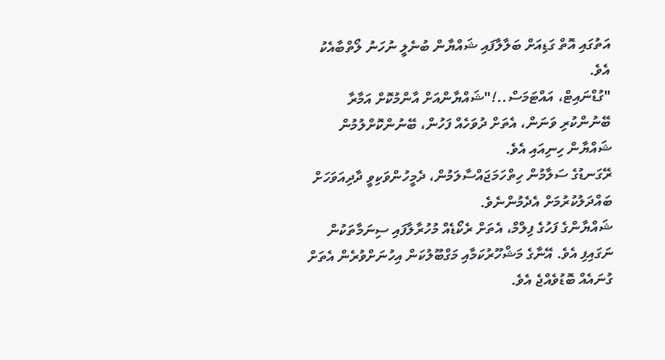އަތުގައި އޮތް ގަޑިއަށް ބަލާލާފައި ޝައްޔާން ބުނެލީ ނުހަނު ލޯތްބާއެކު އެވެ.
"ގުޑްނައިޓް، އައްޓަމަސް..!"ޝައްޔާންއަށް އާންމުކޮށް އަމާރާ ބޭނުންކުރި ވަނަން، އެތަށް ދުވަހެއް ފަހުން، ބޭނުންކޮށްލުމުން ޝައްޔާން ހިނިއައި އެވެ.
ރޭގަނޑުގެ ސަލާމުން ހިތްހަމަޖައްސާލަމުން، ދެމީހުންވަކިވީ ދާދިއަވަހަށް ބައްދަލުކުރުމަށް އެދެމުންނެވެ.
ޝައްޔާންގެ ފަހުގެ ފިލްމް، އެތަށް ރެކޯޑެއް މުހުރާލާފައި ސިނަމާތަކުން ނަގައިފި އެވެ. އޭނާގެ މަޝްހޫރުކަމާއި މަގްބޫލުކަން އިހުނަށްވުރެން އެތަށް ގުނައެއް ބޮޑުވެއްޖެ އެވެ.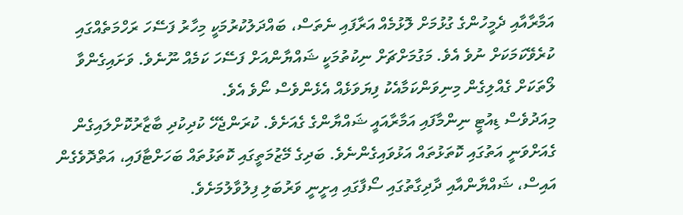އަމާރާއާއި ދެމީހުންގެ ގުޅުމަށް ލޮޅުމެއް އަރާފައި ނެތަސް، ބައްދަލުކުރުމަކީ މިހާރު ފަސޭހަ ރަހްމަތެއްގައި ކުރެވޭކަމަކަށް ނުވެ އެވެ. މަގުމަށްޗަށް ނިކުތުމަކީ ޝައްޔާންއަށް ފަސޭހަ ކަމެއް ނޫނެވެ. ވަށައިގެންވާ ލޯތަކަށް ގެއްލިގެން މިނިވަންކަމާއެކު ފިޔަވަޅެއް އެޅެންވެސް ނޯވެ އެވެ.
މިއަދުވެސް ޑިއުޓީ ނިންމާފައި އަމާރާއައީ ޝައްޔާންގެ ގެއަށެވެ. ކުރަންޖެހޭ ކުދިކުދި ބާޒާރުކޮށްލައިގެން ގެއަށްވަނީ އަތުގައި ކޮތަޅުތައް އަޅުވައިގެންނެވެ. ބަދިގެ މޭޒުމަތީގައި ކޮތަޅުތައް ބަހަށްޓާފައި، އަތްދޮވެގެން އައިސް، ޝައްޔާންއާއި ދާދިގާތުގައި ސޯފާގައި އިށީނީ ވަރުބަލި ފިލުވާލުމަށެވެ.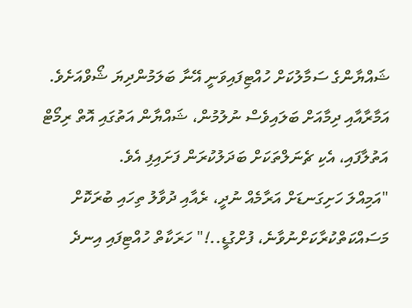ޝައްޔާންގެ ސަމާލުކަށް ހުއްޓިފައިވަނީ އޭނާ ބަލަމުންދިޔަ ޝޯވްއަށެވެ.
އަމާރާއާއި ދިމާއަށް ބަލައިވެސް ނުލުމުން، ޝައްޔާން އަތުގައި އޮތް ރިމޯޓް އަތުލާފައި، އެކި ޗެނަލްތަކަށް ބަދަލުކުރަން ފަށައިފި އެވެ.
"އަމިއްލަ ހަށިގަނޑަށް އަރާމެއް ނުދީ، ރެއާއި ދުވާލު ތިހައި ބުރަކޮށް މަސައްކަތްކުރާކަށްނުވާނެ، ފުށްގުޑީ..!" ހަރަކާތް ހުއްޓިފައި އިނދެ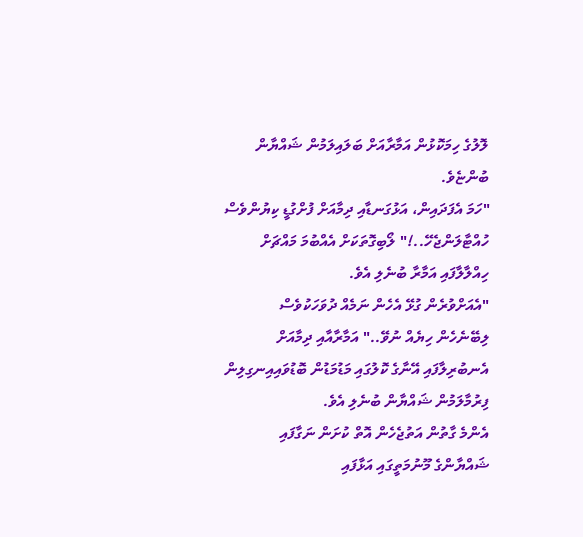ލޮލުގެ ހިމަކޮޅުން އަމާރާއަށް ބަލައިލަމުން ޝައްޔާން ބުންޏެވެ.
"ހަމަ އެފަދައިން، އަޅުގަނޑާއި ދިމާއަށް ފުށްގުޑީ ކިޔުންވެސް ހުއްޓާލަންޖެހޭ..!" ލޯބިގޮތަކަށް އެއްބުމަ މައްޗަށް ހިއްލާލާފައި އަމާރާ ބުނެލި އެވެ.
"އެއަށްވުރެން ގުޅޭ އެހެން ނަމެއް ދުވަހަކުވެސް ލިބޭނެހެން ހިޔެއް ނުވޭ.." އަމާރާއާއި ދިމާއަށް އެނބުރިލާފައި އޭނާގެ ކޮލުގައި މަޑުމަޑުން ބޮޑުވައިއިނގިލިން ފިރުމާލަމުން ޝައްޔާން ބުނެލި އެވެ.
އެންމެ ގާތުން އަތުޖެހެން އޮތް ކުށަން ނަގާފައި ޝައްޔާންގެ މޫނުމަތީގައި އަޅާފައި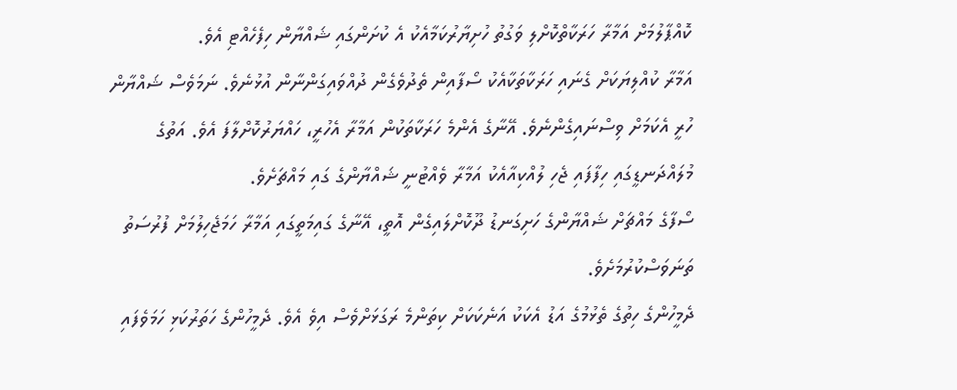ކޮއްޕާލުމަށް އަމާރާ ހަރަކާތްކޮށްލި ވަގުތު ހުށިޔާރުކަމާއެކު އެ ކުށަންގައި ޝައްޔާން ހިފެހެއްޓި އެވެ.
އަމާރާ ކުއްލިޔަކަށް ގެނައި ހަރަކާތަކާއެކު ސޯފާއިން ތެދުވެގެން ދުއްވައިގަންނާން އުޅުނެވެ. ނަމަވެސް ޝައްޔާން ހުރީ އެކަމަށް ވިސްނައިގެންނެވެ. އޭނާގެ އެންމެ ހަރަކާތަކުން އަމާރާ އެހުރީ، ހައްޔަރުކޮށްލާފަ އެވެ. އަތުގެ މުލައްދަނޑީގައި ހިފާފައި ޖެހި ލުއްކިއާއެކު އަމާރާ ވެއްޓުނީ ޝައްޔާންގެ ގައި މައްޗަށެވެ.
ސޯފާގެ މައްޗަށް ޝައްޔާންގެ ހަށިގަނޑު ދޫކޮށްލައިގެން އޮތީ، އޭނާގެ ގައިމަތީގައި އަމާރާ ހަމަޖެހިލުމަށް ފުރުސަތު ތަނަވަސްކުރުމަށެވެ.
ދެމީހުންގެ ހިތުގެ ތެޅުމުގެ އަޑު އެކަކު އަނެކަކަށް ކިތަންމެ ރަގަޅަށްވެސް އިވެ އެވެ. ދެމީހުންގެ ހަތަރުކަޅި ހަމަވެފައި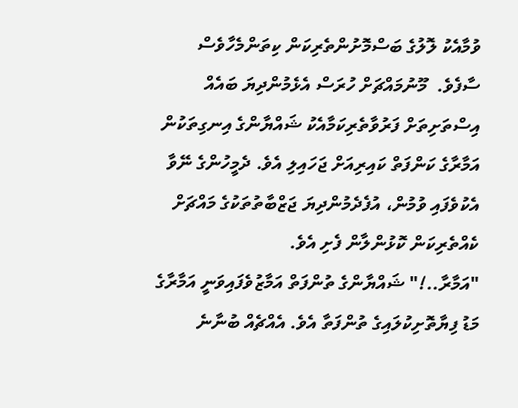ވުމާއެކު ލޮލުގެ ބަސްމޮށުންތެރިކަން ކިތަންމެހާވެސް ސާފެވެ.  މޫނުމައްޗަށް ހުރަސް އެޅެމުންދިޔަ ބައެއް އިސްތަށިތަށް ފަރުވާތެރިކަމާއެކު ޝައްޔާންގެ އިނގިތަކުން އަމާރާގެ ކަންފަތް ކައިރިއަށް ޖަހައިލި އެވެ. ދެމީހުންގެ ނޭވާ އެކުވެފައި ވުމުން، އުފެދެމުންދިޔަ ޖަޒްބާތުތަކުގެ މައްޗަށް ކެއްތެރިކަން ކޮޅުންލާން ފެށި އެވެ.
"އަމާރާ..!" ޝައްޔާންގެ ތުންފަތް އަމާޒުވެފައިވަނީ އަމާރާގެ މަޑު ފިޔާތޮށިކުލައިގެ ތުންފަތާ އެވެ. އެއްޗެއް ބުނާނެ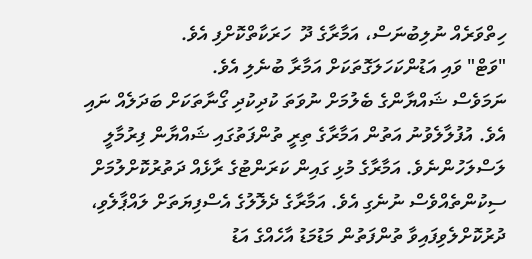ހިތްވަރެއް ނުލިބުނަސް، އަމާރާގެ ދޫ  ހަރަކާތްކޮށްފި އެވެ.
"ވަޓް" ވައި އަޑުންކަހަލަގޮތަކަށް އަމާރާ ބުނެލި އެވެ.
ނަމަވެސް ޝައްޔާންގެ ބެލުމަށް ނުވަތަ ކުދިކުދި ގޯނާތަކަށް ބަދަލެއް ނައި އެވެ. އުފުލާލެވުނު އަތުން އަމާރާގެ ތިރީ ތުންފަތުގައި ޝައްޔާން ފިރުމާލީ ލަސްލަހުންނެވެ. އަމާރާގެ މުޅި ގައިން ކަރަންޓުގެ ރާޅެއް ދަތުރުކޮށްލުމަށް ސިކުންތެއްވެސް ނުނެގި އެވެ. އަމާރާގެ ދެލޮލުގެ އެސްފިޔަތަށް ލައްޕާލެވި، ދުރުކޮށްލެވިފައިވާ ތުންފަތުން މަޑުމަޑު އާހެއްގެ އަޑު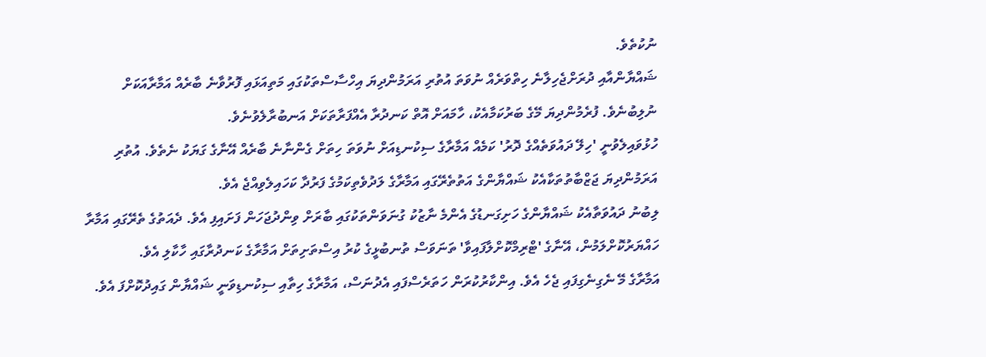ނުކުތެވެ.
ޝައްޔާންއާއި ދުރަށްޖެހިލާނެ ހިތްވަރެއް ނުވަތަ އުތުރި އަރަމުންދިޔަ އިހްސާސްތަކުގައި މަތިއަޅައި ފޮރުވާނެ ބާރެއް އަމާރާއަކަށް ނުލިބުނެވެ. ފުރެމުންދިޔަ މޭގެ ބަރުކަމާއެކު، ހާމައަށް އޮތް ކަނދުރާ އެއްފަރާތަކަށް އަނބުރާލެވުނެވެ.
ހުޅުވައިލެވުނީ 'ހިލޭ ދައުވަތެއްގެ ދޮރު' ކަމެއް އަމާރާގެ ސިކުނޑިއަށް ނުވަތަ ހިތަށް ގެންނާނެ ބާރެއް އޭނާގެ ގަޔަކު ނެތެވެ. އުތުރި އަރަމުންދިޔަ ޖަޒްބާތުތަކާއެކު ޝައްޔާންގެ އަތުތެރޭގައި އަމާރާގެ ލަދުވެތިކަމުގެ ފަރުދާ ކަހައިލެވިއްޖެ އެވެ.
ލިބުނު ދައުވަތާއެކު ޝައްޔާންގެ ހަށިގަނޑުގެ އެންމެ ނާޒުކު ގުނަވަންތަކުގައި ބާރަށް ވިންދުޖަހަން ފަށައިފި އެވެ. ދެއަތުގެ ތެރޭގައި އަމާރާ ހައްޔަރުކޮށްލަމުން، އޭނާގެ 'ޓްރިމްކޮށްލާފައިވާ' ތަނަވަސް ތުނބުޅީގެ ކުރު އިސްތަށިތަށް އަމާރާގެ ކަނދުރާގައި ހާކާލި އެވެ.
އަމާރާގެ މޭ ނެގިނެގިފައި ޖެހެ އެވެ. އިންކާރުކުރަން ހަތަރެސްފައި އެދުނަސް، އަމާރާގެ ހިތާއި ސިކުނޑިވަނީ ޝައްޔާން ގައިދުކޮށްފަ އެވެ.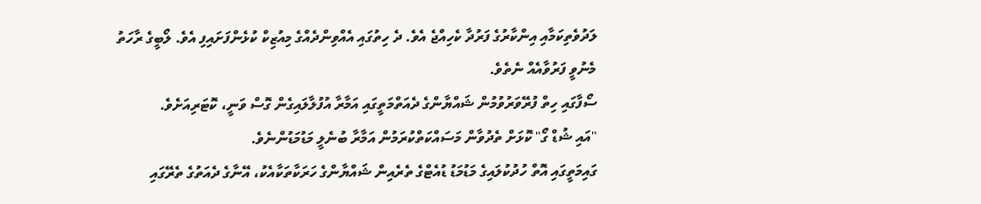ލަދުވެތިކަމާއި އިންކާރުގެ ފަރުދާ ކެހިއްޖެ އެވެ. ދެ ހިތުގައި އެއްވިންދެއްގެ މިއުޒިކް ކުޅެންފަށައިފި އެވެ. ލޯބީގެ ރާހަތު މެނުވީ ފަރުވާއެއް ނެތެވެ.
ސޯފާގައި ހިތް ފުރޭވަރުވުމުން ޝައްޔާންގެ ދެއަތްމަތީގައި އަމާރާ އުފުލާލައިގެން ގޮސް ވަނީ، ކޮޓަރިއަށެވެ.
"އައި ޝުޑް ގޯ" ކޮޅަށް ތެދުވާން މަސައްކަތްކުރަމުން އަމާރާ ބުނެލީ މަޑުމަޑުންނެވެ.
ގައިމަތީގައި އޮތް ހުދުކުލައިގެ މަޑުމަޑު ޑުއެޓްގެ ތެރެއިން ޝައްޔާންގެ ހަރަކާތަކާއެކު، އޭނާގެ ދެއަތުގެ ތެރޭގައި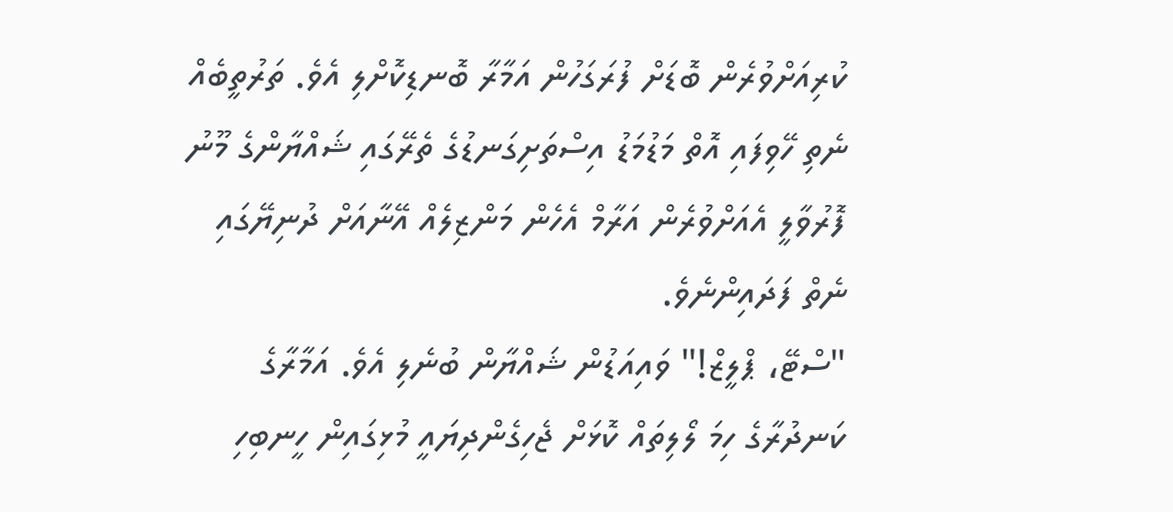ކުރިއަށްވުރެން ބޮޑަށް ފުރަގަހުން އަމާރާ ބޮނޑިކޮށްލި އެވެ. ތަރުތީބެއް ނެތި ހޭވިފައި އޮތް މަޑުމަޑު އިސްތަށިގަނޑުގެ ތެރޭގައި ޝައްޔާންގެ މޫނު ފޮރުވާލީ އެއަށްވުރެން އަރާމް އެހެން މަންޒިލެއް އޭނާއަށް ދުނިޔޭގައި ނެތް ފަދައިންނެވެ.
"ސްޓޭ، ޕްލީޒް!" ވައިއަޑުން ޝައްޔާން ބުނެލި އެވެ. އަމާރާގެ ކަނދުރާގެ ހިމަ ލޯލިތައް ކޮޅަށް ޖެހިގެންދިޔައީ މުޅިގައިން ހީނބިހި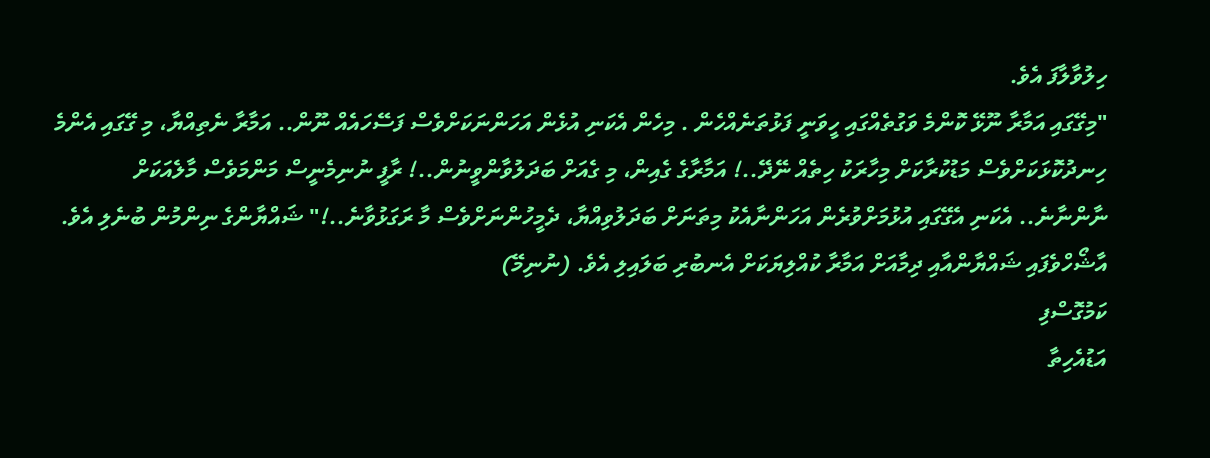ހިލުވާލާފަ އެވެ.
"މިގޭގައި އަމާރާ ނޫޅޭ ކޮންމެ ވަގުތެއްގައި ހީވަނީ ފަޅުތަނެއްހެން . މިހެން އެކަނި އުޅެން އަހަންނަކަށްވެސް ފަސޭހައެއް ނޫން.. އަމާރާ ނެތިއްޔާ، މި ގޭގައި އެންމެ ހިނދުކޮޅަކަށްވެސް މަޑުކުރާކަށް މިހާރަކު ހިތެއް ނޭދޭ..! އަމާރާގެ ގެއިން، މި ގެއަށް ބަދަލުވާންވީނުން..! ރާފީ ނުނިމެނީސް މަންމަވެސް މާލެއަކަށް ނާންނާނެ.. އެކަނި އެގޭގައި އުޅުމަށްވުރެން އަހަންނާއެކު މިތަނަށް ބަދަލުވިއްޔާ، ދެމީހުންނަށްވެސް މާ ރަގަޅުވާނެ..!" ޝައްޔާންގެ ނިންމުން ބުނެލި އެވެ.
އާޝޯހްވެފައި ޝައްޔާންއާއި ދިމާއަށް އަމާރާ ކުއްލިޔަކަށް އެނބުރި ބަލައިލި އެވެ. (ނުނިމޭ)
ކަމުގޮސްފި
އަޑުއެހިތާ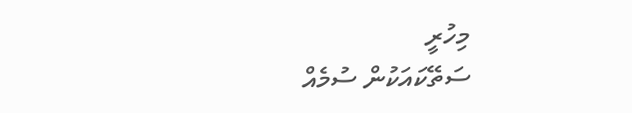މިހުރީ
ސަތޭކައަކުން ސުމެއް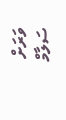ވަރަށް ސަލާމް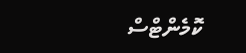ކޮމެންޓްސް